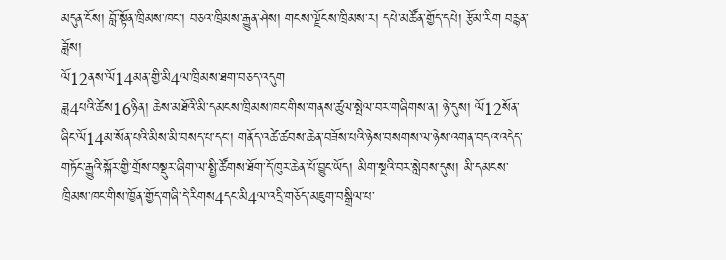མདུན་ངོས། བློ་སྟོན་ཁྲིམས་ཁང་། བཅའ་ཁྲིམས་རྒྱུན་ཤེས། གངས་ལྗོངས་ཁྲིམས་ར། དཔེ་མཚོན་གྱོད་དཔེ། རྩོམ་རིག བརྙན་ཟློས།
ལོ12ནས་ལོ14མན་གྱི་མི4ལ་ཁྲིམས་ཐག་བཅད་འདུག
ཟླ4པའི་ཚེས16ཉིན། ཆེས་མཐོའི་མི་དམངས་ཁྲིམས་ཁང་གིས་གནས་ཚུལ་སྤེལ་བར་གཞིགས་ན། ཉེ་དུས། ལོ12སོན་ཞིང་ལོ14མ་སོན་པའི་མིས་མི་བསད་པ་དང་། གནོད་འཚེ་ཚབས་ཆེན་བཟོས་པའི་ཉེས་བསགས་ལ་ཉེས་འགན་བདའ་འདེད་གཏོང་རྒྱུའི་སྐོར་གྱི་གྲོས་བསྡུར་ཞིག་ལ་སྤྱི་ཚོགས་ཐོག་དོ་ཁུར་ཆེན་པོ་བྱུང་ཡོད། མིག་སྔའི་བར་སླེབས་དུས། མི་དམངས་ཁྲིམས་ཁང་གིས་ཁྱོན་གྱོད་གཞི་དེ་རིགས4དང་མི4ལ་འདྲི་གཅོད་མཇུག་བསྒྲིལ་པ་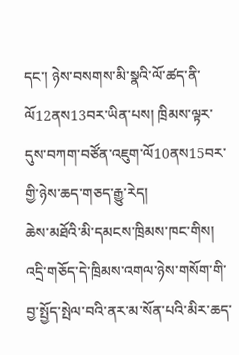དང་། ཉེས་བསགས་མི་སྣའི་ལོ་ཚད་ནི་ལོ12ནས13བར་ཡིན་པས། ཁྲིམས་ལྟར་དུས་བཀག་བཙོན་འཇུག་ལོ10ནས15བར་གྱི་ཉེས་ཆད་གཅད་རྒྱུ་རེད།
ཆེས་མཐོའི་མི་དམངས་ཁྲིམས་ཁང་གིས། འདྲི་གཅོད་དེ་ཁྲིམས་འགལ་ཉེས་གསོག་གི་བྱ་སྤྱོད་སྤེལ་བའི་ནར་མ་སོན་པའི་མིར་ཆད་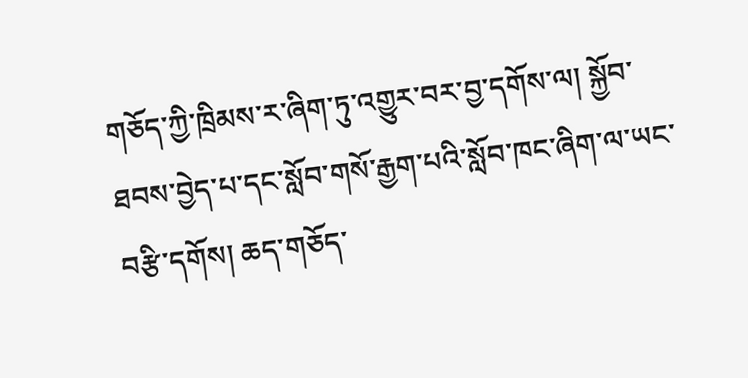གཅོད་ཀྱི་ཁྲིམས་ར་ཞིག་ཏུ་འགྱུར་བར་བྱ་དགོས་ལ། སྐྱོབ་ཐབས་བྱེད་པ་དང་སློབ་གསོ་རྒྱག་པའི་སློབ་ཁང་ཞིག་ལ་ཡང་བརྩི་དགོས། ཆད་གཅོད་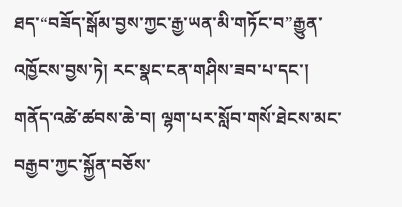ཐད་“བཟོད་སྒོམ་བྱས་ཀྱང་རྒྱ་ཡན་མི་གཏོང་བ”རྒྱུན་འཁྱོངས་བྱས་ཏེ། རང་སྣང་ངན་གཤིས་ཟབ་པ་དང་། གནོད་འཚེ་ཚབས་ཆེ་བ། ལྷག་པར་སློབ་གསོ་ཐེངས་མང་བརྒྱབ་ཀྱང་སྐྱོན་བཅོས་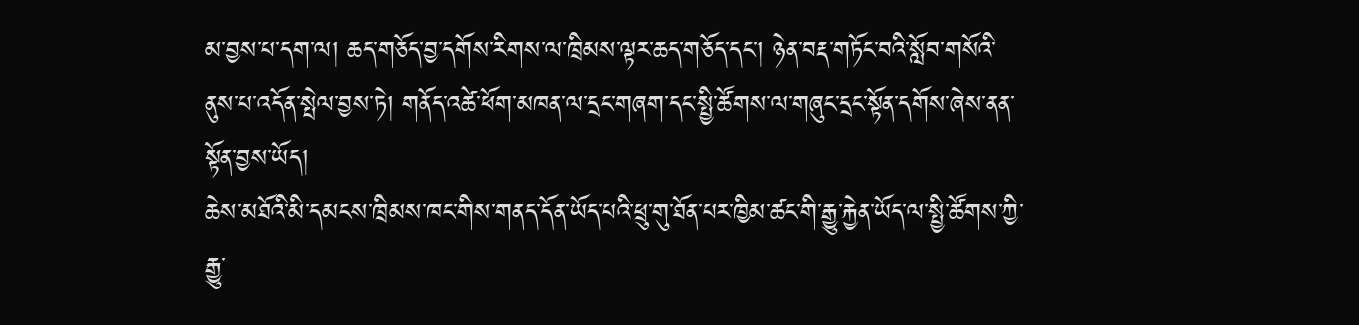མ་བྱས་པ་དག་ལ། ཆད་གཅོད་བྱ་དགོས་རིགས་ལ་ཁྲིམས་ལྟར་ཆད་གཅོད་དང་། ཉེན་བརྡ་གཏོང་བའི་སློབ་གསོའི་ནུས་པ་འདོན་སྤེལ་བྱས་ཏེ། གནོད་འཚེ་ཕོག་མཁན་ལ་དྲང་གཞག་དང་སྤྱི་ཚོགས་ལ་གཞུང་དྲང་སྟོན་དགོས་ཞེས་ནན་སྟོན་བྱས་ཡོད།
ཆེས་མཐོའི་མི་དམངས་ཁྲིམས་ཁང་གིས་གནད་དོན་ཡོད་པའི་ཕྲུ་གུ་ཐོན་པར་ཁྱིམ་ཚང་གི་རྒྱུ་རྐྱེན་ཡོད་ལ་སྤྱི་ཚོགས་ཀྱི་རྒྱུ་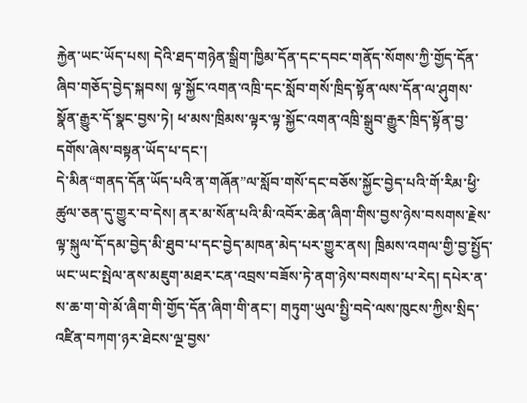རྐྱེན་ཡང་ཡོད་པས། དེའི་ཐད་གཉེན་སྒྲིག་ཁྱིམ་དོན་དང་དབང་གནོད་སོགས་ཀྱི་གྱོད་དོན་ཞིབ་གཅོད་བྱེད་སྐབས། ལྟ་སྐྱོང་འགན་འཁྲི་དང་སློབ་གསོ་ཁྲིད་སྟོན་ལས་དོན་ལ་ཤུགས་སྣོན་རྒྱུར་དོ་སྣང་བྱས་ཏེ། ཕ་མས་ཁྲིམས་ལྟར་ལྟ་སྐྱོང་འགན་འཁྲི་སྒྲུབ་རྒྱུར་ཁྲིད་སྟོན་བྱ་དགོས་ཞེས་བསྟན་ཡོད་པ་དང་།
དེ་མིན“གནད་དོན་ཡོད་པའི་ན་གཞོན”ལ་སློབ་གསོ་དང་བཅོས་སྐྱོང་བྱེད་པའི་གོ་རིམ་ཕྱི་ཚུལ་ཅན་དུ་གྱུར་བ་དེས། ནར་མ་སོན་པའི་མི་འབོར་ཆེན་ཞིག་གིས་བྱས་ཉེས་བསགས་རྗེས་ལྟ་སྐུལ་དོ་དམ་བྱེད་མི་ཐུབ་པ་དང་བྱེད་མཁན་མེད་པར་གྱུར་ནས། ཁྲིམས་འགལ་གྱི་བྱ་སྤྱོད་ཡང་ཡང་སྤེལ་ནས་མཇུག་མཐར་ངན་འབྲས་བཟོས་ཏེ་ནག་ཉེས་བསགས་པ་རེད། དཔེར་ན་ས་ཆ་ག་གེ་མོ་ཞིག་གི་གྱོད་དོན་ཞིག་གི་ནང་། གཏུག་ཡུལ་སྤྱི་བདེ་ལས་ཁུངས་ཀྱིས་སྲིད་འཛིན་བཀག་ཉར་ཐེངས་ལྔ་བྱས་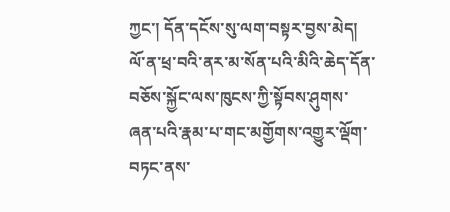ཀྱང་། དོན་དངོས་སུ་ལག་བསྟར་བྱས་མེད། ལོ་ན་ཕྲ་བའི་ནར་མ་སོན་པའི་མིའི་ཆེད་དོན་བཅོས་སྐྱོང་ལས་ཁུངས་ཀྱི་སྟོབས་ཤུགས་ཞན་པའི་རྣམ་པ་གང་མགྱོགས་འགྱུར་ལྡོག་བཏང་ནས་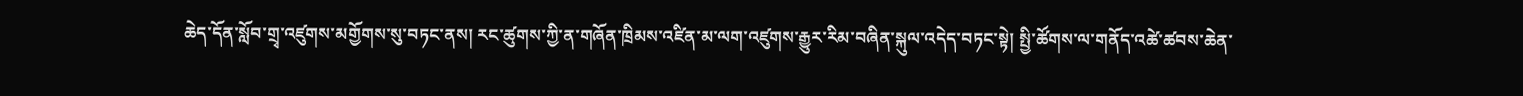ཆེད་དོན་སློབ་གྲྭ་འཛུགས་མགྱོགས་སུ་བཏང་ནས། རང་ཚུགས་ཀྱི་ན་གཞོན་ཁྲིམས་འཛིན་མ་ལག་འཛུགས་རྒྱུར་རིམ་བཞིན་སྐུལ་འདེད་བཏང་སྟེ། སྤྱི་ཚོགས་ལ་གནོད་འཚེ་ཚབས་ཆེན་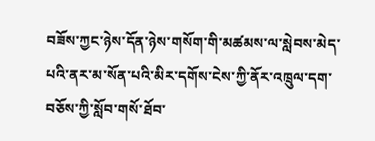བཟོས་ཀྱང་ཉེས་དོན་ཉེས་གསོག་གི་མཚམས་ལ་སླེབས་མེད་པའི་ནར་མ་སོན་པའི་མིར་དགོས་ངེས་ཀྱི་ནོར་འཁྲུལ་དག་བཅོས་ཀྱི་སློབ་གསོ་ཐོབ་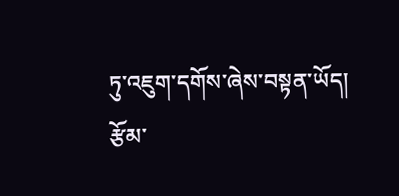ཏུ་འཇུག་དགོས་ཞེས་བསྟན་ཡོད།
རྩོམ་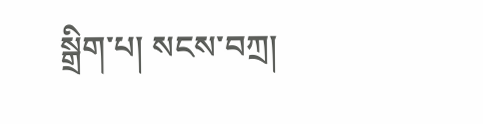སྒྲིག་པ། སངས་བཀྲ།